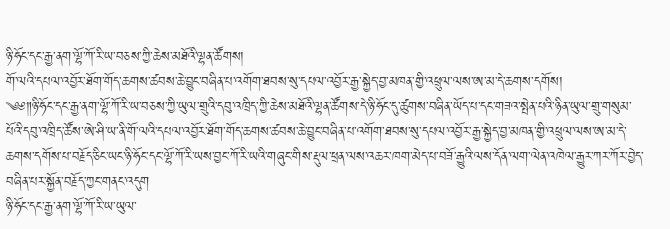ཉི་ཧོང་དང་རྒྱ་ནག་ལྷོ་ཀོ་རི་ཡ་བཅས་ཀྱི་ཆེས་མཐོའི་ལྷན་ཚོགས།
གོ་ལའི་དཔལ་འབྱོར་ཐོག་གོད་ཆགས་ཚབས་ཆེ་བྱུང་བཞིན་པ་འགོག་ཐབས་སུ་དཔལ་འབྱོར་རྒྱ་སྐྱེད་བྱ་མཁན་གྱི་འཕྲུལ་ལས་ཨ་མ་དེ་ཆགས་དགོས།
༄༅༎ཉི་ཧོང་དང་རྒྱ་ནག་ལྷོ་ཀོ་རི་ཡ་བཅས་ཀྱི་ཡུལ་གྲུའི་དབུ་འཁྲིད་ཀྱི་ཆེས་མཐོའི་ལྷན་ཚོགས་དེ་ཉི་ཧོང་དུ་ཚུགས་བཞིན་ཡོད་པ་དང་གཟའ་སྤེན་པའི་ཉིན་ཡུལ་གྲུ་གསུམ་པོའི་དབུ་འཁྲིད་ཚོས་ཨེ་ཤི་ཡ་ནི་གོ་ལའི་དཔལ་འབྱོར་ཐོག་གོད་ཆགས་ཚབས་ཆེ་བྱུང་བཞིན་པ་འགོག་ཐབས་སུ་དཔལ་འབྱོར་རྒྱ་སྐྱེད་བྱ་མཁན་གྱི་འཕྲུལ་ལས་ཨ་མ་དེ་ཆགས་དགོས་པ་བརྗོད་ཅིང་ཡང་ཉི་ཧོང་དང་ལྷོ་ཀོ་རི་ཡས་བྱང་ཀོ་རི་ཡའི་གཞུང་གིས་རྡུལ་ཕྲན་ལས་འཆར་ཁག་མེད་པ་བཟོ་རྒྱུའི་ལས་དོན་ལག་ལེན་འཁེལ་རྒྱུར་ཀར་ཀོར་བྱེད་བཞིན་པར་སྐྱོན་བརྗོད་ཀྱང་གནང་འདུག
ཉི་ཧོང་དང་རྒྱ་ནག་ལྷོ་ཀོ་རི་ཡ་ཡུལ་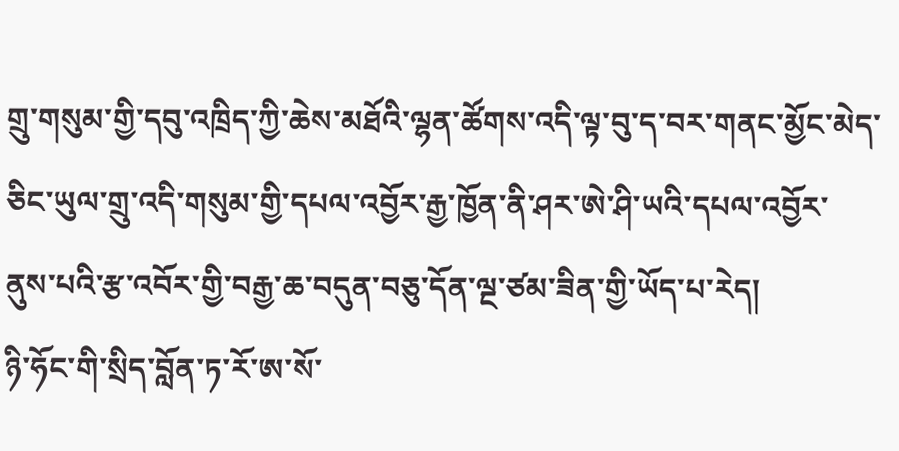གྲུ་གསུམ་གྱི་དབུ་འཁྲིད་ཀྱི་ཆེས་མཐོའི་ལྷན་ཚོགས་འདི་ལྟ་བུ་ད་བར་གནང་མྱོང་མེད་ཅིང་ཡུལ་གྲུ་འདི་གསུམ་གྱི་དཔལ་འབྱོར་རྒྱ་ཁྱོན་ནི་ཤར་ཨེ་ཤི་ཡའི་དཔལ་འབྱོར་ནུས་པའི་རྩ་འབོར་གྱི་བརྒྱ་ཆ་བདུན་བཅུ་དོན་ལྔ་ཙམ་ཟིན་གྱི་ཡོད་པ་རེད།
ཉི་ཧོང་གི་སྲིད་བློན་ཏ་རོ་ཨ་སོ་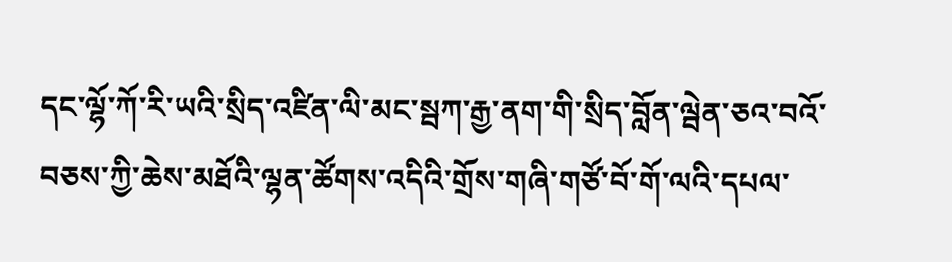དང་ལྷོ་ཀོ་རི་ཡའི་སྲིད་འཛིན་ལི་མང་སྦཀ་རྒྱ་ནག་གི་སྲིད་བློན་ལྦེན་ཅའ་བའོ་བཅས་ཀྱི་ཆེས་མཐོའི་ལྷན་ཚོགས་འདིའི་གྲོས་གཞི་གཙོ་བོ་གོ་ལའི་དཔལ་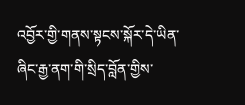འབྱོར་གྱི་གནས་སྟངས་སྐོར་དེ་ཡིན་ཞིང་རྒྱ་ནག་གི་སྲིད་བློན་གྱིས་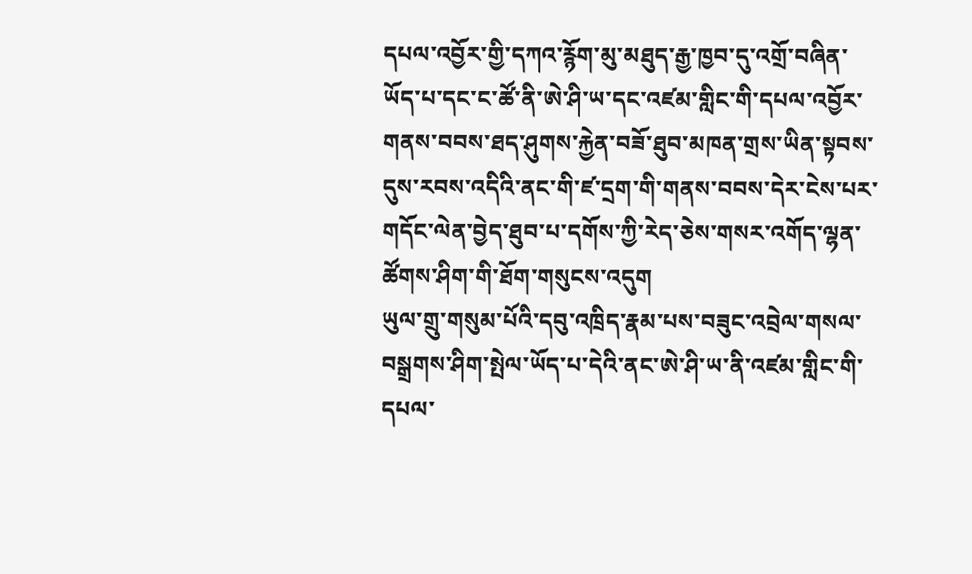དཔལ་འབྱོར་གྱི་དཀའ་རྙོག་མུ་མཐུད་རྒྱ་ཁྱབ་དུ་འགྲོ་བཞིན་ཡོད་པ་དང་ང་ཚོ་ནི་ཨེ་ཤི་ཡ་དང་འཛམ་གླིང་གི་དཔལ་འབྱོར་གནས་བབས་ཐད་ཤུགས་རྐྱེན་བཟོ་ཐུབ་མཁན་གྲས་ཡིན་སྟབས་དུས་རབས་འདིའི་ནང་གི་ཛ་དྲག་གི་གནས་བབས་དེར་ངེས་པར་གདོང་ལེན་བྱེད་ཐུབ་པ་དགོས་ཀྱི་རེད་ཅེས་གསར་འགོད་ལྷན་ཚོགས་ཤིག་གི་ཐོག་གསུངས་འདུག
ཡུལ་གྲུ་གསུམ་པོའི་དབུ་འཁྲིད་རྣམ་པས་བཟུང་འབྲེལ་གསལ་བསྒྲགས་ཤིག་སྤེལ་ཡོད་པ་དེའི་ནང་ཨེ་ཤི་ཡ་ནི་འཛམ་གླིང་གི་དཔལ་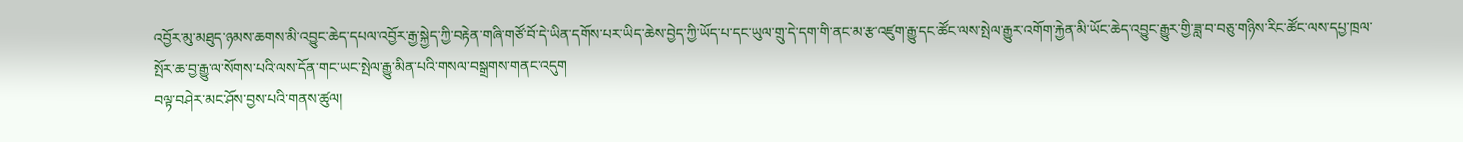འབྱོར་མུ་མཐུད་ཉམས་ཆགས་མི་འབྱུང་ཆེད་དཔལ་འབྱོར་རྒྱ་སྐྱེད་ཀྱི་བརྟེན་གཞི་གཙོ་བོ་དེ་ཡིན་དགོས་པར་ཡིད་ཆེས་བྱེད་ཀྱི་ཡོད་པ་དང་ཡུལ་གྲུ་དེ་དག་གི་ནང་མ་རྩ་འཛུག་རྒྱུ་དང་ཚོང་ལས་སྤེལ་རྒྱུར་འགོག་རྐྱེན་མི་ཡོང་ཆེད་འབྱུང་རྒྱུར་གྱི་ཟླ་བ་བཅུ་གཉིས་རིང་ཚོང་ལས་དཔྱ་ཁྲལ་སྤོར་ཆ་བྱ་རྒྱུ་ལ་སོགས་པའི་ལས་དོན་གང་ཡང་སྤེལ་རྒྱུ་མིན་པའི་གསལ་བསྒྲགས་གནང་འདུག
བལྟ་བཤེར་མང་ཤོས་བྱས་པའི་གནས་ཚུལ།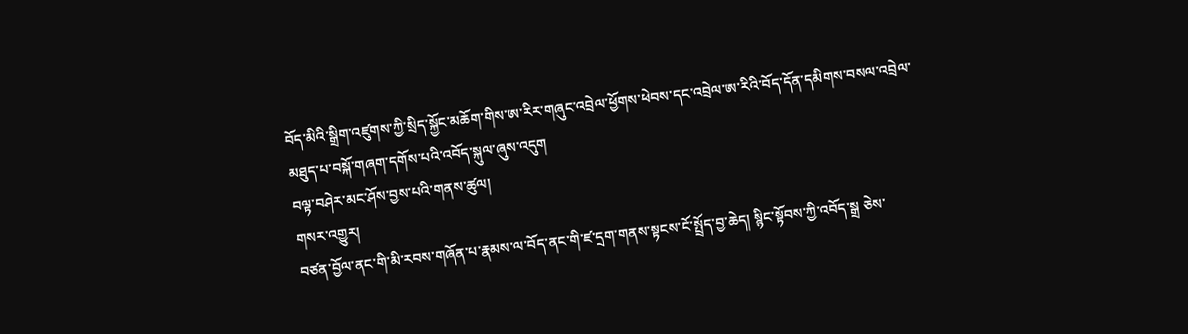བོད་མིའི་སྒྲིག་འཛུགས་ཀྱི་སྲིད་སྐྱོང་མཆོག་གིས་ཨ་རིར་གཞུང་འབྲེལ་ཕྱོགས་ཕེབས་དང་འབྲེལ་ཨ་རིའི་བོད་དོན་དམིགས་བསལ་འབྲེལ་མཐུད་པ་བསྐོ་གཞག་དགོས་པའི་འབོད་སྐུལ་ཞུས་འདུག
བལྟ་བཤེར་མང་ཤོས་བྱས་པའི་གནས་ཚུལ།
གསར་འགྱུར།
བཙན་བྱོལ་ནང་གི་མི་རབས་གཞོན་པ་རྣམས་ལ་བོད་ནང་གི་ཛ་དྲག་གནས་སྟངས་ངོ་སྤྲོད་བྱ་ཆེད། སྙིང་སྟོབས་ཀྱི་འབོད་སྒྲ ཅེས་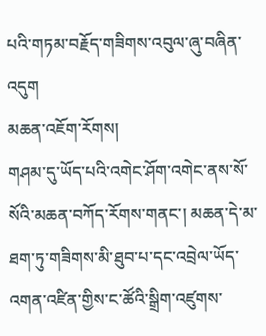པའི་གཏམ་བརྗོད་གཟིགས་འབུལ་ཞུ་བཞིན་འདུག
མཆན་འཇོག་རོགས།
གཤམ་དུ་ཡོད་པའི་འགེང་ཤོག་འགེང་ནས་སོ་སོའི་མཆན་བཀོད་རོགས་གནང་། མཆན་དེ་མ་ཐག་ཏུ་གཟིགས་མི་ཐུབ་པ་དང་འབྲེལ་ཡོད་འགན་འཛིན་གྱིས་ང་ཚོའི་སྒྲིག་འཛུགས་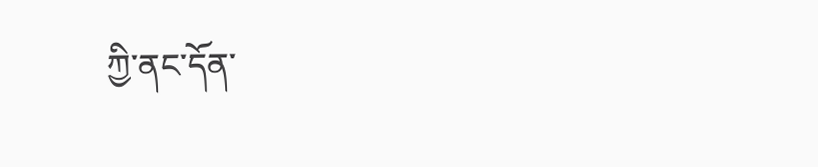ཀྱི་ནང་དོན་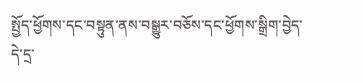སྤྱོད་ཕྱོགས་དང་བསྟུན་ནས་བསྒྱུར་བཅོས་དང་ཕྱོགས་སྒྲིག་བྱེད་དེ་དྲ་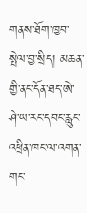གནས་ཐོག་ཁྱབ་སྤེལ་བྱ་སྲིད། མཆན་གྱི་ནང་དོན་ཐད་ཨེ་ཤེ་ཡ་རང་དབང་རླུང་འཕྲིན་ཁང་ལ་འགན་གང་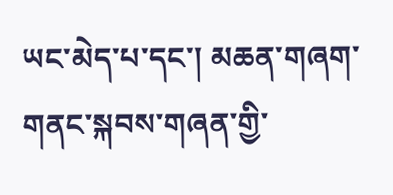ཡང་མེད་པ་དང་། མཆན་གཞག་གནང་སྐབས་གཞན་གྱི་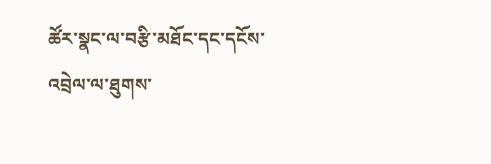ཚོར་སྣང་ལ་བརྩི་མཐོང་དང་དངོས་འབྲེལ་ལ་ཐུགས་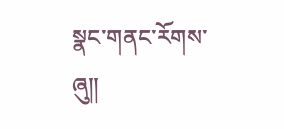སྣང་གནང་རོགས་ཞུ༎